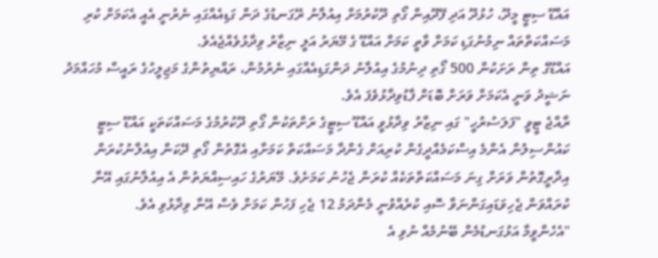އައްޑޫ ސިޓީ މީދޫ، ހުޅުދޫ އަދި ފޭދޫއިން ގޯތި ދޫކުރުމަށް އިއުލާނު ރޭގަނޑުގެ ދަން ގަޑިއެއްގައި ނެރުނީ އެއީ އެކަމަށް ކުރި މަސައްކަތްތައް ނިމުނުގަޑި ކަމަށް ވާތީ ކަމަށް އައްޑޫ ގެ މޭޔަރު އަލީ ނިޒާރު ވިދާޅުވެއްޖެއެވެ.
އައްޑޫގެ ތިން ރަށަކުން 500 ގޯތި ދިނުމުގެ އިއުލާނު ދަންގަޑިއެއްގައި ނެރުމުން، ރައްޔިތުންގެ މަޖިލީހުގެ ރައީސް މުހައްމަދު ނަޝީދު ވަނީ އެކަމަށް ވަރަށް ބޮޑަށް ފާޑުވިދާޅުވެފަ އެވެ.
ރާއްޖެ ޓީވީ "ފަލަސުރުހީ" ގައި ނިޒާރު ވިދާޅުވީ އައްޑޫ ސިޓީގެ ރަށްތަކުން ގޯތި ދޫކުރުމުގެ މަސައްކަތަކީ އައްޑޫ ސިޓީ ކައުންސިލުން އެންމެ އިސްކަމެއްދީގެން ކުރިއަށް ގެންދާ މަސައްކަތް ކަމަށާއި އެގޮތުން ގޯތި ދޭކަން އިއުލާނުކުރަން އިދާރީގޮތުން ވަރަށް ގިނަ މަސައްކަތްތަކެއް ކުރަން ޖެހުނު ކަމަށެވެ. މޭޔަރުގެ ހައިސިއްޔަތުން އެ އިއުލާނުގައި އޭނާ ކުރައްވަން ޖެހިވަޑައިގަންނަވާ ސޮއި ކުރެއްވުނީ މެންދަމު 12 ޖެހި ފަހުން ކަމަށް ވެސް އޭނާ ވިދާޅުވި އެވެ.
"އެހެންވީމާ އަޅުގަނޑުމެން ބޭނުމެއް ނުވި އެ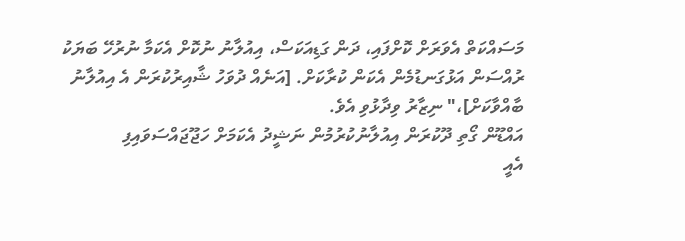މަސައްކަތް އެވަރަށް ކޮށްފައި، ދަން ގަޑިއަކަސް، އިއުލާނު ނުކޮށް އެކަމާ ނުރުހޭ ބަޔަކު ރުއްސަން އަޅުގަނޑުމެން އެކަން ކުރާކަށް. [އަނެއް ދުވަހު ޝާއިރުކުރަން އެ އިއުލާނު ބާއްވާކަށް]،" ނިޒާރު ވިދާޅުވި އެވެ.
އައްޑޫން ގޯތި ދޫކުރަން އިއުލާނުކުރުމުން ނަޝީދު އެކަމަށް ހަޖޫޖައްސަވައިފި
އެއީ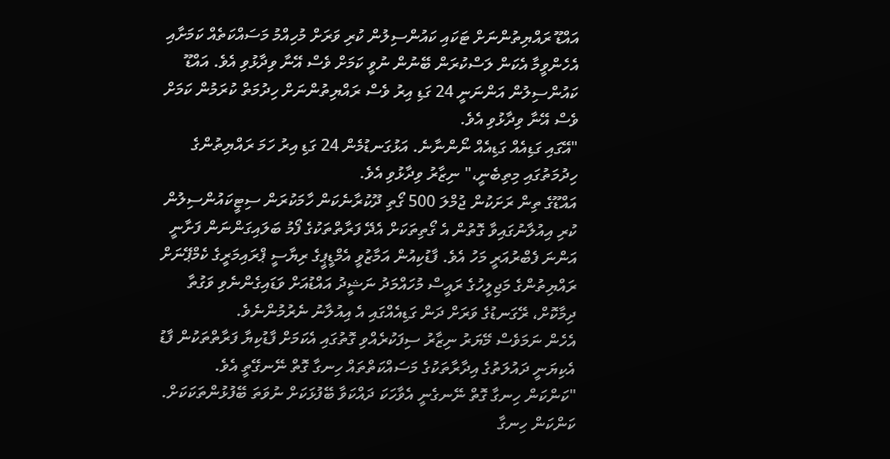އައްޑޫ ރައްޔިތުންނަށް ޓަކައި ކައުންސިލުން ކުރި ވަރަށް މުހިއްމު މަސައްކަތެއް ކަމަށާއި އެހެންވީމާ އެކަން ލަސްކުރަން ބޭނުން ނުވީ ކަމަށް ވެސް އޭނާ ވިދާޅުވި އެވެ. އައްޑޫ ކައުންސިލުން އަންނަނީ 24 ގަޑި އިރު ވެސް ރައްޔިތުންނަށް ހިދުމަތް ކުރަމުން ކަމަށް ވެސް އޭނާ ވިދާޅުވި އެވެ.
"އޭގައި ގަޑިއެއް ގަޑިއެއް ނޯންނާނެ. އަޅުގަނޑުމެން 24 ގަޑި އިރު ހަމަ ރައްޔިތުންގެ ހިދުމަތުގައި މިތިބެނީ،" ނިޒާރު ވިދާޅުވި އެވެ.
އައްޑޫގެ ތިން ރަށަކުން ޖުމްލަ 500 ގޯތި ދޫކުރާނެކަން ހާމަކުރަން ސިޓީކައުންސިލުން ކުރި އިއުލާނުގައިވާ ގޮތުން އެ ގޯތިތަކަށް އެދޭ ފަރާތްތަކުގެ ފޯމު ބަލައިގަންނަން ފަށާނީ އަންނަ ފެބްރުއަރީ މަހު އެވެ. ފާޑުކިއުން އަމާޒުވީ އެމްޑީޕީގެ ރިޔާސީ ޕްރައިމަރީގެ ކެމްޕޭނަށް ރައްޔިތުންގެ މަޖިލީހުގެ ރައީސް މުހައްމަދު ނަޝީދު އައްޑުއަށް ވަޑައިގެންނެވި ވަގުތާ ދިމާކޮށް، ރޭގަނޑުގެ ވަރަށް ދަން ގަޑިއެއްގައި އެ އިއުލާނު ނެރުމުންނެވެ.
އެހެން ނަމަވެސް މޭޔަރު ނިޒާރު ސިފަކުރެއްވި ގޮތުގައި އެކަމަށް ފާޑުކިޔާ ފަރާތްތަކުން ފާޑު އެކިޔަނީ ދައުލަތުގެ އިދާރާތަކުގެ މަސައްކަތްތައް ހިނގާ ގޮތް ނޭނގޭތީ އެވެ.
"ކަންކަން ހިނގާ ގޮތް ނޭނގެނީ އެވާހަކަ ދައްކަވާ ބޭފުޅަކަށް ނުވަތަ ބޭފުޅުންތަކަކަށް. ކަންކަން ހިނގާ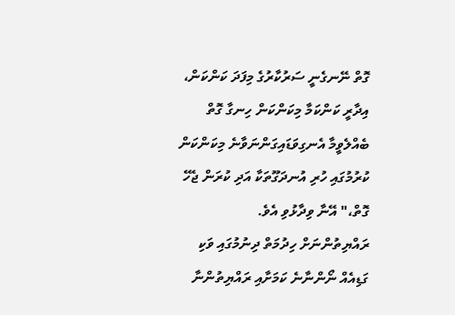ގޮތް ނޭނގެނީ ސަރުކާރުގެ މިފަދަ ކަންކަން، އިދާރީ ކަންކަމާ މިކަންކަން ހިނގާ ގޮތް ބެއްލެވީމާ އެނގިވަޑައިގަންނަވާނެ މިކަންކަން ކުރުމުގައި ހުރި އުނދަގޫތަކާ އަދި ކުރަން ޖެހޭ ގޮތް،" އޭނާ ވިދާޅުވި އެވެ.
ރައްޔިތުންނަށް ހިދުމަތް ދިނުމުގައި ވަކި ގަޑިއެއް ނޯންނާނެ ކަމަށާއި ރައްޔިތުންނާ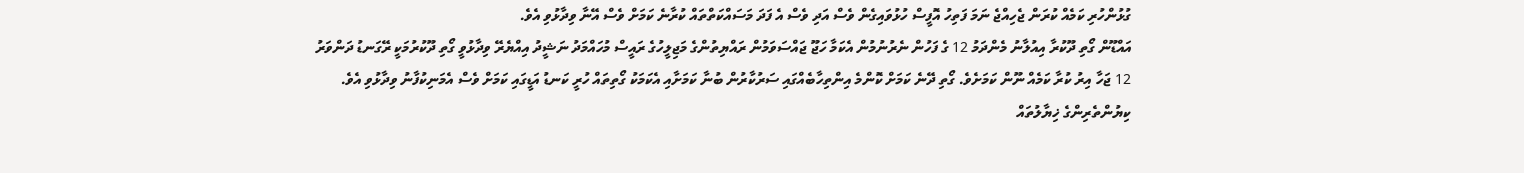ގުޅުންހުރި ކަމެއް ކުރަން ޖެހިއްޖެ ނަމަ ފަތިހު އޮފީސް ހުޅުވައިގެން ވެސް އަދި ވެސް އެ ފަދަ މަސައްކަތްތައް ކުރާނެ ކަމަށް ވެސް އޭނާ ވިދާޅުވި އެވެ.
އައްޑޫން ގޯތި ދޫކުރާ އިއުލާނު މެންދަމު 12 ގެ ފަހުން ނެރުނުމުން އެކަމާ ހަޖޫ ޖައްސަވަމުން ރައްޔިތުންގެ މަޖިލީހުގެ ރައީސް މުހައްމަދު ނަޝީދު އިއްޔެރޭ ވިދާޅުވީ ގޯތި ދޫކުރުމަކީ ރޭގަނޑު ދަންވަރު 12 ޖަހާ އިރު ކުރާ ކަމެއް ނޫން ކަމަށެވެ. ގޯތި ދޭނެ ކަމަށް ކޮންމެ އިންތިހާބެއްގައި ސަރުކާރުން ބުނާ ކަމަށާއި އެކަމަކު ގޯތިތައް ހުރީ ކަނޑު އަޑީގައި ކަމަށް ވެސް އެމަނިކުފާނު ވިދާޅުވި އެވެ.
ކިޔުންތެރިންގެ ޚިޔާލުތައް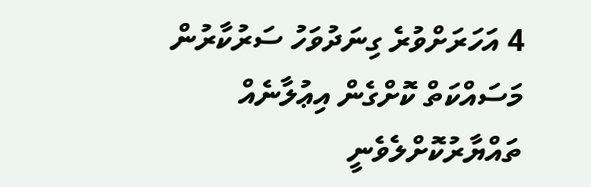4 އަހަރަށްވުރެ ގިނަދުވަހު ސަރުކާރުން މަސައްކަތް ކޮށްގެން އިޢުލާނެއް ތައްޔާރުކޮށްލެވެނީ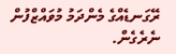ރޭގަނޑެއްގެ މެންދަމު މުވައްޒްފުން ނެރެގެން.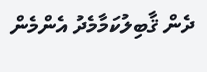ދެން ޤާބިލުކަމާމެދު އެންމެން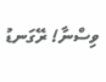ވިސްނާ! ރޭގަނޑު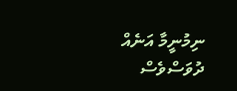ނިމުނީމާ އަނެއް ދުވަސްވެސް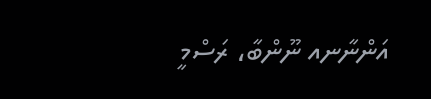އަންނާނއ ނޫންބާ، ރަސްމީ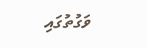ވަގުތުގައި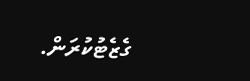ގެޒެޓުކުރަން.